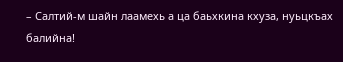– Салтий-м шайн лаамехь а ца баьхкина кхуза, нуьцкъах балийна!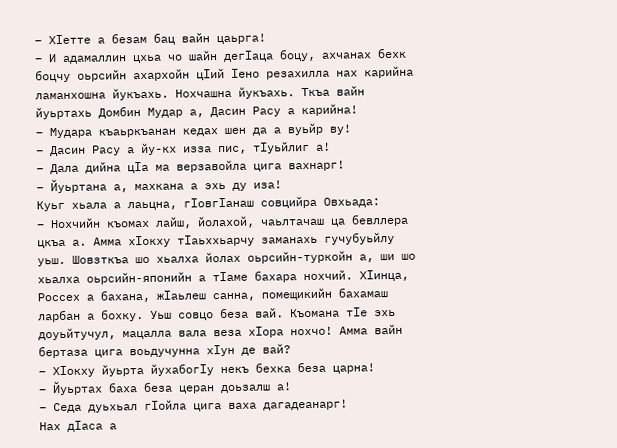– Хӏетте а безам бац вайн цаьрга!
– И адамаллин цхьа чо шайн дегӏаца боцу, ахчанах бехк боцчу оьрсийн ахархойн цӏий ӏено резахилла нах карийна ламанхошна йукъахь. Нохчашна йукъахь. Ткъа вайн йуьртахь Домбин Мудар а, Дасин Расу а карийна!
– Мудара къаьркъанан кедах шен да а вуьйр ву!
– Дасин Расу а йу-кх изза пис, тӏуьйлиг а!
– Дала дийна цӏа ма верзавойла цига вахнарг!
– Йуьртана а, махкана а эхь ду иза!
Куьг хьала а лаьцна, гӏовгӏанаш совцийра Овхьада:
– Нохчийн къомах лайш, йолахой, чаьлтачаш ца бевллера цкъа а. Амма хӏокху тӏаьххьарчу заманахь гучубуьйлу уьш. Шовзткъа шо хьалха йолах оьрсийн-туркойн а, ши шо хьалха оьрсийн-японийн а тӏаме бахара нохчий. Хӏинца, Россех а бахана, жӏаьлеш санна, помещикийн бахамаш ларбан а бохку. Уьш совцо беза вай. Къомана тӏе эхь доуьйтучул, мацалла вала веза хӏора нохчо! Амма вайн бертаза цига воьдучунна хӏун де вай?
– Хӏокху йуьрта йухабогӏу некъ бехка беза царна!
– Йуьртах баха беза церан доьзалш а!
– Седа дуьхьал гӏойла цига ваха дагадеанарг!
Нах дӏаса а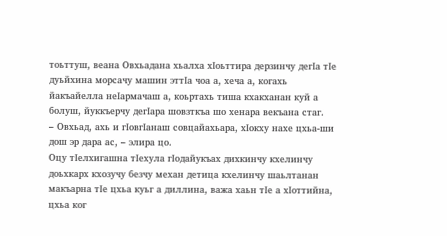тоьттуш, веана Овхьадана хьалха хӏоьттира дерзинчу дегӏа тӏе дуьйхина морсачу машин эттӏа чоа а, хеча а, когахь йакъайелла неӏармачаш а, коьртахь тиша кхакханан куй а болуш, йуккъерчу дегӏара шовзткъа шо хенара векъана стаг.
– Овхьад, ахь и гӏовгӏанаш совцайахьара, хӏокху нахе цхьа-ши дош эр дара ас, – элира цо.
Оцу тӏелхигашна тӏехула гӏодайукъах дихкинчу кхелинчу доьхкарх кхозучу безчу механ детица кхелинчу шаьлтанан макъарна тӏе цхьа куьг а диллина, важа хаьн тӏе а хӏоттийна, цхьа ког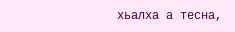хьалха а тесна,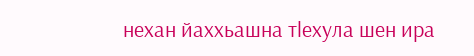нехан йаххьашна тӏехула шен ира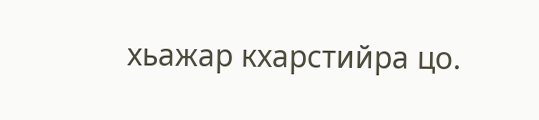хьажар кхарстийра цо.